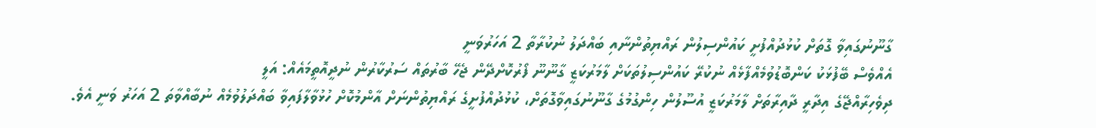ގާނޫނުގައިވާ ގޮތަށް ކުޅުދުއްފުށީ ކައުންސިލުން ރައްޔިތުންނާއި ބައްދަލު ނުކުރާތާ 2 އަހަރުވަނީ
އެއްވެސް ބޭފުޅަކު ކަންބޮޑުވުމެއްފާޅެއް ނުކުރޭ ކައުންސިލުތަކަށް ލާމަރުކަޒީ ގާނޫނޫ ފޯރުކޮށްދޭން ޖެހޭ ބާރުތައް ސަރުކާރުން ނުދީއޮތީމައެއް: އަލީ
ދިވެހިރާއްޖޭގެ އިދާރީ ދާއިރާތަށް ލާމަރުކަޒީ އުސޫލުން ހިންގުމުގެ ގާނޫނުގައިވާގޮތަށް، ކުޅުދުއްފުށީގެ ރައްޔިތުންނަށް އާންމުކޮށް ހުޅުވާލާފައިވާ ބައްދަލުވުމެއް ނުބާއްވާތަ 2 އަހަރު ވަނީ އެވެ.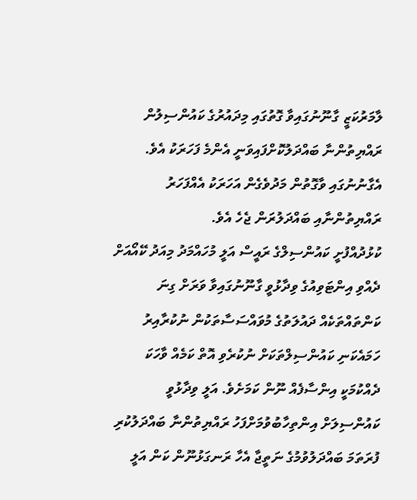ލާމަރުކަޒީ ގާނޫނުގައިވާ ގޮތުގައި މިދައުރުގެ ކައުންސިލުން ރައްޔިތުންނާ ބައްދަލުކޮށްފައިވަނީ އެންމެ ފަހަރަކު އެވެ. އެގާނުނުގައި ވާގޮތުން މަދުވެގެން އަހަރަކު އެއްފަހަރު ރައްޔިތުންނާއި ބައްދަލުރަން ޖެހެ އެވެ.
ކުޅުދުއްފުށީ ކައުންސިލްގެ ރައީސް އަލީ މުހައްމަދު މިއަދު ކޭއޯއަށް ދެއްވި އިންޓަވިއުގެ ވިދާޅުވީ ގާނޫނުގައިވާ ވަރަށް ގިނަ ކަންތައްތަކެއް ދައުލަތުގެ މުވައްސަސާތަކުން ނުކުރާއިރު ހަމައެކަނި ކައުންސިލްތަކަށް ނުކުރެވި އޮތް ކަމެއް ވާހަކަ ދެއްކުމަކީ އިންސާފެއް ނޫން ކަމަށެވެ. އަލީ ވިދާޅުވީ ކައުންސިލަށް އިންތިހާބުވުމަށްފަހު ރައްޔިތުންނާ ބައްދަލުކުރި ފުރަތަމަ ބައްދަލުވުމުގެ ނަތީޖާ އެހާ ރަނގަޅުނޫން ކަން އަލީ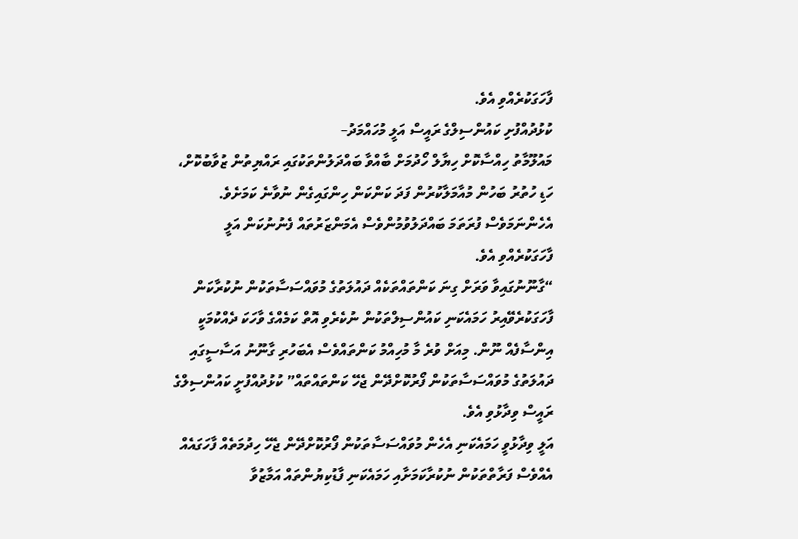ފާހަގަކުރެއްވި އެވެ.
ކުޅުދުއްފުށި ކައުންސިލްގެ ރައީސް އަލީ މުހައްމަދު–
މައުލޫމާތު ހިއްސާކޮށް ހިޔާލް ހޯދުމަށް ބާއްވާ ބައްދަލުންތަކުގައި ރައްޔިތުން ޒުވާބުކޮށް، ހަޑި ހުތުރު ބަހުން މުއާމަލާކުރުން ފަދަ ކަންކަން ހިންގައިގެން ނުވާނެ ކަމަށެވެ. އެހެންނަމަވެސް ފުރަތަމަ ބައްދަލުވުމުންވެސް އެމަންޒަރުތައް ފެނުނުކަން އަލީ ފާހަގަކުރެއްވި އެވެ.
“ގާނޫނުގައިވާ ވަރަށް ގިނަ ކަންތައްތަކެއް ދައުލަތުގެ މުވައްސަސާތަކުން ނުކުރާކަން ފާހަގަކުރެވޭއިރު ހަމައެކަނި ކައުންސިލްތަކުން ނުކެރެވި އޮތް ކަމެއްގެ ވާހަކަ ދެއްކުމަކީ އިންސާފެއް ނޫން. މިއަށް ވުރެ މާ މުހިއްމު ކަންތައްވެސް އެބަހުރި ގާނޫނު އަސާސީގައި ދައުލަތުގެ މުވައްސަސާތަކުން ފޯރުކޮށްދޭން ޖެހޭ ކަންތައްތައް” ކުޅުދުއްފުށީ ކައުންސިލްގެ ރައީސް ވިދާޅުވި އެވެ.
އަލީ ވިދާޅުވީ ހަމައެކަނި އެހެން މުވައްސަސާތަކުން ފޯރުކޮށްދޭން ޖެހޭ ހިދުމަތެއް ފާހަގައެއް އެއްވެސް ފަރާތްތަކުން ނުކުރާކަމަށާއި ހަމައެކަނި ފާޑުކިޔުންތައް އަމާޒުވާ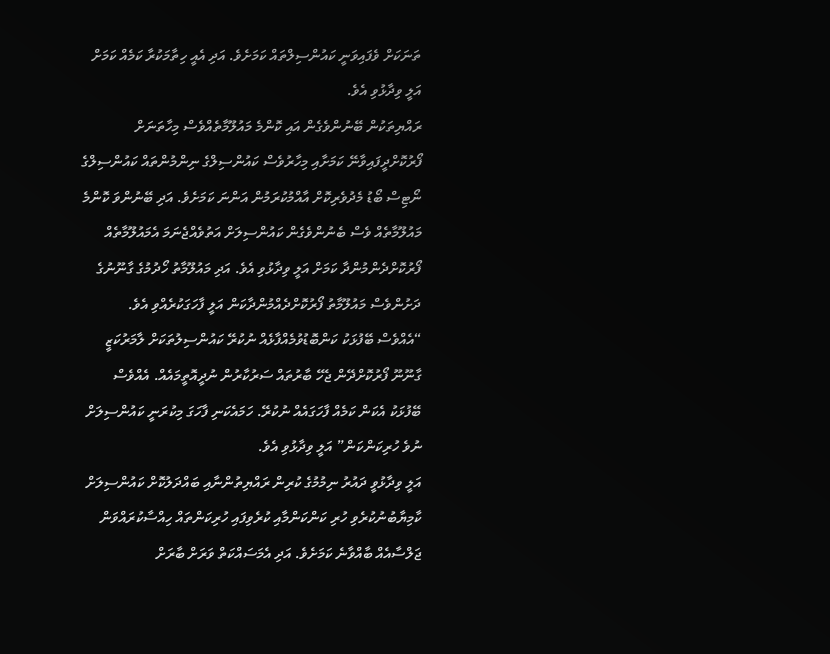ތަނަކަށް ވެފައިވަނީ ކައުންސިލްތައް ކަމަށެވެ. އަދި އެއީ ހިތާމަކުރާ ކަމެއް ކަމަށް އަލީ ވިދާޅުވި އެވެ.
ރައްޔިތަކުން ބޭނުންވެގެން އައި ކޮންމެ މައުލޫމާތެއްވެސް މިހާތަނަށް ފޯރުކޮށްދީފައިވާނޭ ކަމަށާއި މިހާރުވެސް ކައުންސިލްގެ ނިންމުންތައް ކައުންސިލްގެ ނޯޓިސް ބޯޑު މެދުވެރިކޮށް އާއްމުކުރަމުން އަންނަ ކަމަށެވެ. އަދި ބޭނުންވަ ކޮންމެ މައުލޫމާތެއް ވެސް ބެނުންވެގެން ކައުންސިލަށް އަތުވެއްޖެނަމަ އެމައުލޫމާތެއް ފޯރުކޮށްދެންމުންދާ ކަމަށް އަލީ ވިދާޅުވި އެވެ. އަދި މައުލޫމާތު ހޯދުމުގެ ގާނޫނުގެ ދަށުންވެސް މައުލޫމާތު ފޯރުކޮށްދެއްމުންދާކަން އަލީ ފާހަގަކުރެއްވި އެވެ.
“އެއްވެސް ބޭފުޅަކު ކަންބޮޑުވުމެއްފާޅެއް ނުކުރޭ ކައުންސިލުތަކަށް ލާމަރުކަޒީ ގާނޫނޫ ފޯރުކޮށްދޭން ޖެހޭ ބާރުތައް ސަރުކާރުން ނުދީއޮތީމައެއް. އެއްވެސް ބޭފުޅަކު އެކަން ކަމެއް ފާހަގައެއް ނުކުރޭ. ހަމައެކަނި ފާހަގަ މިކުރަނީ ކައުންސިލަށް ނުވެ ހުރިކަންކަން” އަލީ ވިދާޅުވި އެވެ.
އަލީ ވިދާޅުވީ ދައުރު ނިމުމުގެ ކުރިން ރައްޔިތުންނާއި ބައްދަލުކޮށް ކައުންސިލަށް ކާމިޔާބުނުކުރެވި ހުރި ކަންކަންމާއި ކުރެވިފައި ހުރިކަންތައް ހިއްސާކުރައްވަން ޖަލްސާއެއް ބާއްވާނެ ކަމަށެވެ. އަދި އެމަސައްކަތް ވަރަށް ބާރަށް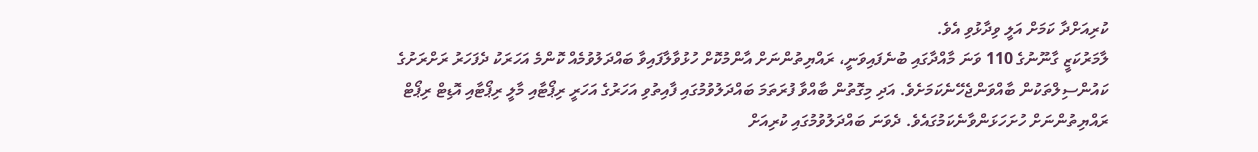ކުރިއަށްދާ ކަމަށް އަލީ ވިދާޅުވި އެވެ.
ލާމަރުކަޒީ ގާނޫނުގެ 110 ވަނަ މާއްދާގައި ބުނެފައިވަނީ، ރައްޔިތުންނަށް އާންމުކޮށް ހުޅުވާލާފައިވާ ބައްދަލުވުމެއް ކޮންމެ އަހަރަކު ދެފަހަރު ރަށްރަށުގެ ކައުންސިލްތަކުން ބާއްވަންޖެހޭނެކަމަށެވެ. އަދި މިގޮތުން ބާއްވާ ފުރަތަމަ ބައްދަލުވުމުގައި ފާއިތުވި އަހަރުގެ އަހަރީ ރިޕޯޓާއި މާލީ ރިޕޯޓާއި އޮޑިޓް ރިޕޯޓް ރައްޔިތުންނަށް ހުށަހަޅަންވާނެކަމުގައެވެ. ދެވަނަ ބައްދަލުވުމުގައި ކުރިއަށް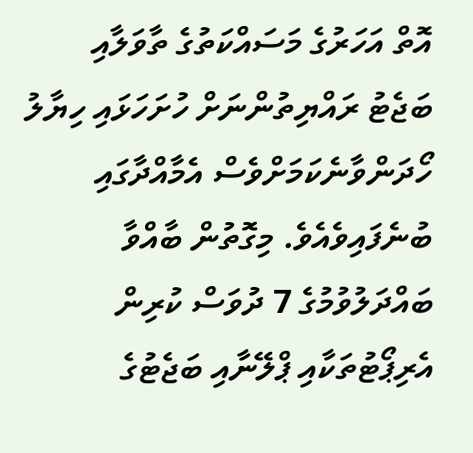އޮތް އަހަރުގެ މަސައްކަތުގެ ތާވަލާއި ބަޖެޓު ރައްޔިތުންނަށް ހުށަހަޅައި ހިޔާލު ހޯދަންވާނެކަމަށްވެސް އެމާއްދާގައި ބުނެފައިވެއެވެ. މިގޮތުން ބާއްވާ ބައްދަލުވުމުގެ 7 ދުވަސް ކުރިން އެރިޕޯޓުތަކާއި ޕްލޭނާއި ބަޖެޓުގެ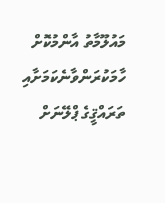މައުލޫމާތު އާންމުކޮށް ހާމަކުރަންވާނެކަމަށާއި ތަރައްޤީގެ ޕްލޭނަށް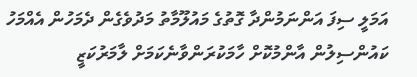އަމަލީ ސިފަ އަންނަމުންދާ ގޮތުގެ މައުލޫމާތު މަދުވެގެން ދެމަހުން އެއްމަހު ކައުންސިލުން އާންމުކޮށް ހާމަކުރަންވާނެކަމަށް ލާމަރުކަޒީ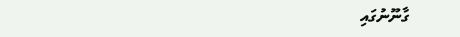ގާނޫނުގައި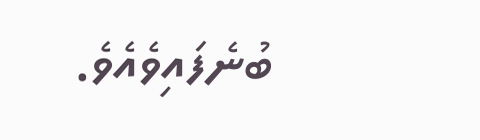ބުނެފައިވެއެވެ.